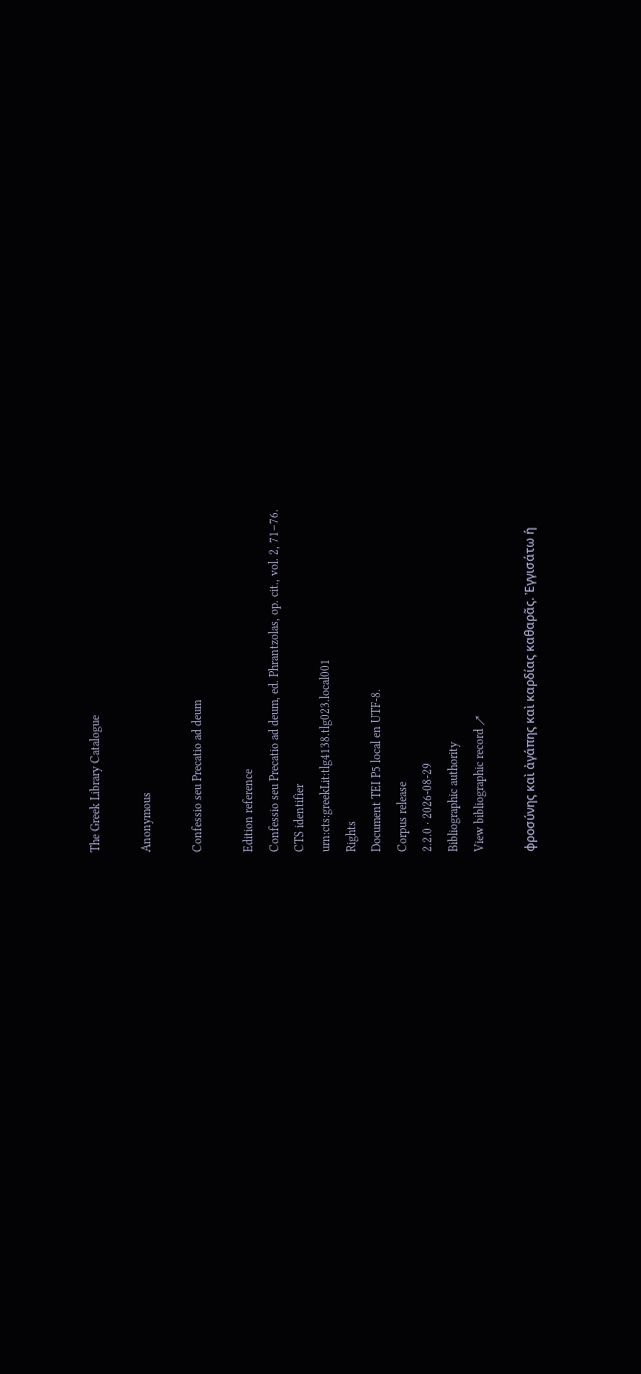The Greek Library Catalogue

Anonymous

Confessio seu Precatio ad deum

Edition reference
Confessio seu Precatio ad deum, ed. Phrantzolas, op. cit., vol. 2, 71–76.
CTS identifier
urn:cts:greekLit:tlg4138.tlg023.local001
Rights
Document TEI P5 local en UTF-8.
Corpus release
2.2.0 · 2026-08-29
Bibliographic authority
View bibliographic record ↗

φροσύνης καὶ ἀγάπης καὶ καρδίας καθαρᾶς. Ἐγγισάτω ἡ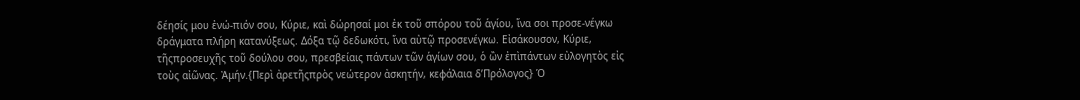δέησίς μου ἐνώ-πιόν σου, Κύριε, καὶ δώρησαί μοι ἐκ τοῦ σπόρου τοῦ ἁγίου, ἵνα σοι προσε-νέγκω δράγματα πλήρη κατανύξεως. Δόξα τῷ δεδωκότι, ἵνα αὐτῷ προσενέγκω. Εἰσάκουσον, Κύριε, τῆςπροσευχῆς τοῦ δούλου σου, πρεσβείαις πάντων τῶν ἁγίων σου, ὁ ὢν ἐπὶπάντων εὐλογητὸς εἰς τοὺς αἰῶνας. Ἀμήν.{Περὶ ἀρετῆςπρὸς νεώτερον ἀσκητήν, κεφάλαια δʹΠρόλογος} Ὁ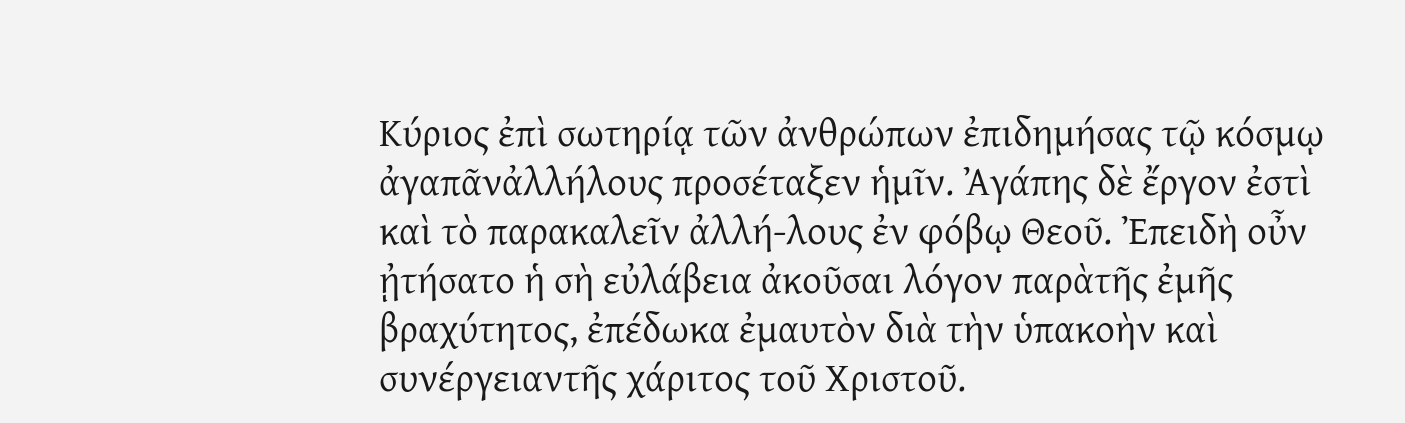Κύριος ἐπὶ σωτηρίᾳ τῶν ἀνθρώπων ἐπιδημήσας τῷ κόσμῳ ἀγαπᾶνἀλλήλους προσέταξεν ἡμῖν. Ἀγάπης δὲ ἔργον ἐστὶ καὶ τὸ παρακαλεῖν ἀλλή-λους ἐν φόβῳ Θεοῦ. Ἐπειδὴ οὖν ᾐτήσατο ἡ σὴ εὐλάβεια ἀκοῦσαι λόγον παρὰτῆς ἐμῆς βραχύτητος, ἐπέδωκα ἐμαυτὸν διὰ τὴν ὑπακοὴν καὶ συνέργειαντῆς χάριτος τοῦ Χριστοῦ.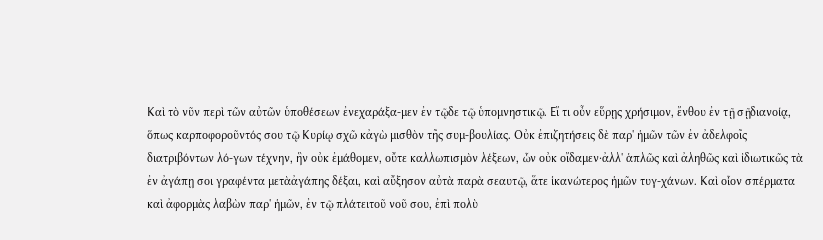Καὶ τὸ νῦν περὶ τῶν αὐτῶν ὑποθέσεων ἐνεχαράξα-μεν ἐν τῷδε τῷ ὑπομνηστικῷ. Εἴ τι οὖν εὕρῃς χρήσιμον, ἔνθου ἐν τῇ σῇδιανοίᾳ, ὅπως καρποφοροῦντός σου τῷ Κυρίῳ σχῶ κἀγὼ μισθὸν τῆς συμ-βουλίας. Οὐκ ἐπιζητήσεις δὲ παρ' ἡμῶν τῶν ἐν ἀδελφοῖς διατριβόντων λό-γων τέχνην, ἣν οὐκ ἐμάθομεν, οὔτε καλλωπισμὸν λέξεων, ὧν οὐκ οἴδαμεν·ἀλλ' ἁπλῶς καὶ ἀληθῶς καὶ ἰδιωτικῶς τὰ ἐν ἀγάπῃ σοι γραφέντα μετὰἀγάπης δέξαι, καὶ αὔξησον αὐτὰ παρὰ σεαυτῷ, ἅτε ἱκανώτερος ἡμῶν τυγ-χάνων. Καὶ οἷον σπέρματα καὶ ἀφορμὰς λαβὼν παρ' ἡμῶν, ἐν τῷ πλάτειτοῦ νοῦ σου, ἐπὶ πολὺ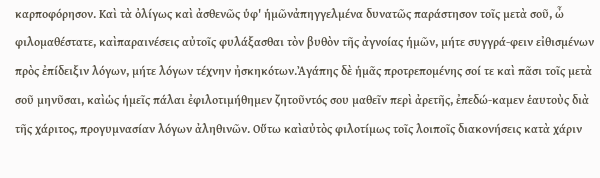καρποφόρησον. Καὶ τὰ ὀλίγως καὶ ἀσθενῶς ὑφ' ἡμῶνἀπηγγελμένα δυνατῶς παράστησον τοῖς μετὰ σοῦ, ὦ φιλομαθέστατε, καὶπαραινέσεις αὐτοῖς φυλάξασθαι τὸν βυθὸν τῆς ἀγνοίας ἡμῶν, μήτε συγγρά-φειν εἰθισμένων πρὸς ἐπίδειξιν λόγων, μήτε λόγων τέχνην ἠσκηκότων.Ἀγάπης δὲ ἡμᾶς προτρεπομένης σοί τε καὶ πᾶσι τοῖς μετὰ σοῦ μηνῦσαι, καὶὡς ἡμεῖς πάλαι ἐφιλοτιμήθημεν ζητοῦντός σου μαθεῖν περὶ ἀρετῆς, ἐπεδώ-καμεν ἑαυτοὺς διὰ τῆς χάριτος, προγυμνασίαν λόγων ἀληθινῶν. Οὕτω καὶαὐτὸς φιλοτίμως τοῖς λοιποῖς διακονήσεις κατὰ χάριν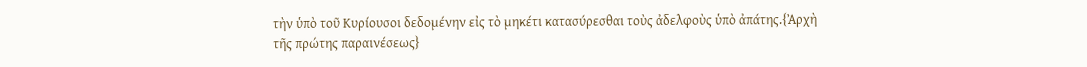τὴν ὑπὸ τοῦ Κυρίουσοι δεδομένην εἰς τὸ μηκέτι κατασύρεσθαι τοὺς ἀδελφοὺς ὑπὸ ἀπάτης.{Ἀρχὴ τῆς πρώτης παραινέσεως}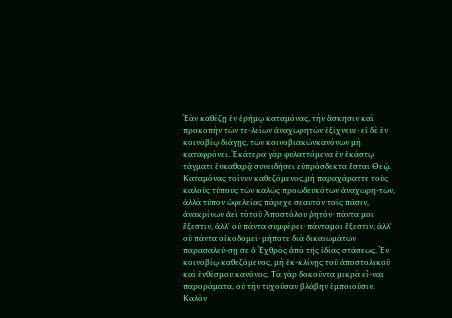Ἐὰν καθέζῃ ἐν ἐρήμῳ καταμόνας, τὴν ἄσκησιν καὶ προκοπὴν τῶν τε-λείων ἀναχωρητῶν ἐξίχνευε· εἰ δὲ ἐν κοινοβίῳ διάγῃς, τῶν κοινοβιακῶνκανόνων μὴ καταφρόνει. Ἑκάτερα γὰρ φυλαττόμενα ἐν ἑκάστῳ τάγματι ἐνκαθαρᾷ συνειδήσει εὐπρόσδεκτα ἔσται Θεῷ. Καταμόνας τοίνυν καθεζόμενος,μὴ παραχάραττε τοὺς καλοὺς τύπους τῶν καλῶς προωδευκότων ἀναχωρη-τῶν, ἀλλὰ τύπον ὠφελείας πάρεχε σεαυτὸν τοῖς πᾶσιν, ἀνακρίνων ἀεὶ τὸτοῦ Ἀποστόλου ῥητόν· πάντα μοι ἔξεστιν, ἀλλ' οὐ πάντα συμφέρει· πάνταμοι ἔξεστιν, ἀλλ' οὐ πάντα οἰκοδομεῖ· μήποτε διὰ δικαιωμάτων παρασαλεύ-σῃ σε ὁ Ἐχθρὸς ἀπὸ τῆς ἰδίας στάσεως. Ἐν κοινοβίῳ καθεζόμενος, μὴ ἐκ-κλίνῃς τοῦ ἀποστολικοῦ καὶ ἐνθέσμου κανόνος. Τὰ γὰρ δοκοῦντα μικρὰ εἶ-ναι παροράματα, οὐ τὴν τυχοῦσαν βλάβην ἐμποιοῦσιν. Καλὸν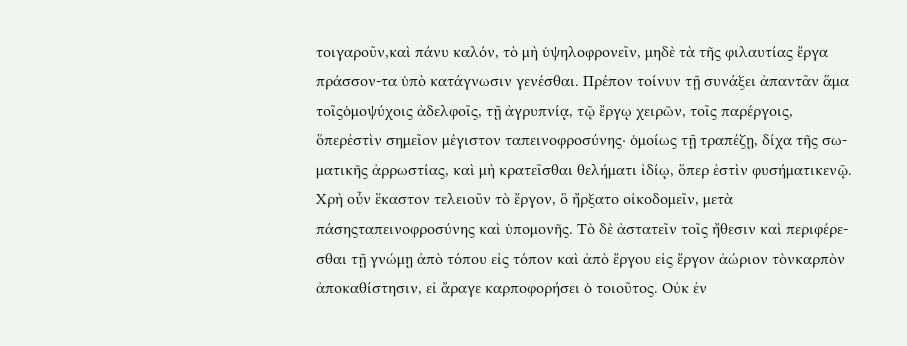τοιγαροῦν,καὶ πάνυ καλόν, τὸ μὴ ὑψηλοφρονεῖν, μηδὲ τὰ τῆς φιλαυτίας ἔργα πράσσον-τα ὑπὸ κατάγνωσιν γενέσθαι. Πρέπον τοίνυν τῇ συνάξει ἀπαντᾶν ἅμα τοῖςὁμοψύχοις ἀδελφοῖς, τῇ ἀγρυπνίᾳ, τῷ ἔργῳ χειρῶν, τοῖς παρέργοις, ὅπερἐστὶν σημεῖον μέγιστον ταπεινοφροσύνης· ὁμοίως τῇ τραπέζῃ, δίχα τῆς σω-ματικῆς ἀρρωστίας, καὶ μὴ κρατεῖσθαι θελήματι ἰδίῳ, ὅπερ ἐστὶν φυσήματικενῷ. Χρὴ οὖν ἕκαστον τελειοῦν τὸ ἔργον, ὃ ἤρξατο οἰκοδομεῖν, μετὰ πάσηςταπεινοφροσύνης καὶ ὑπομονῆς. Τὸ δὲ ἀστατεῖν τοῖς ἤθεσιν καὶ περιφέρε-σθαι τῇ γνώμῃ ἀπὸ τόπου εἰς τόπον καὶ ἀπὸ ἔργου εἰς ἔργον ἀώριον τὸνκαρπὸν ἀποκαθίστησιν, εἰ ἄραγε καρποφορήσει ὁ τοιοῦτος. Οὐκ ἐν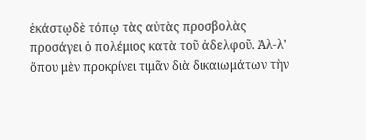ἑκάστῳδὲ τόπῳ τὰς αὐτὰς προσβολὰς προσάγει ὁ πολέμιος κατὰ τοῦ ἀδελφοῦ. Ἀλ-λ' ὅπου μὲν προκρίνει τιμᾶν διὰ δικαιωμάτων τὴν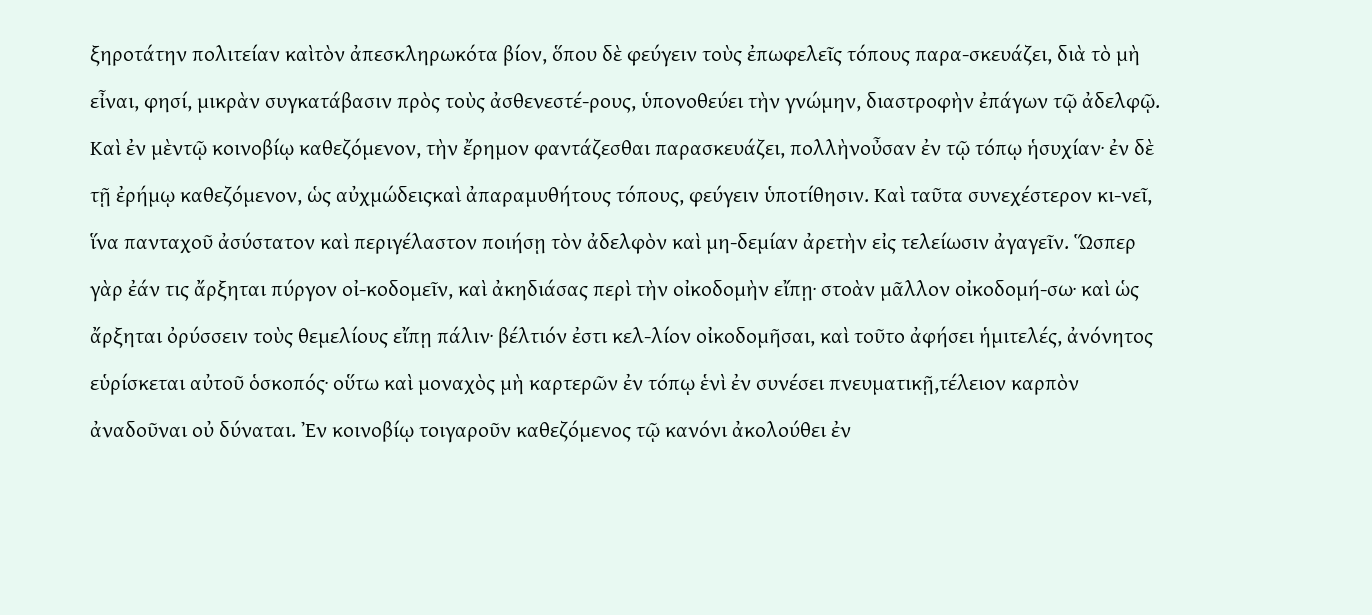ξηροτάτην πολιτείαν καὶτὸν ἀπεσκληρωκότα βίον, ὅπου δὲ φεύγειν τοὺς ἐπωφελεῖς τόπους παρα-σκευάζει, διὰ τὸ μὴ εἶναι, φησί, μικρὰν συγκατάβασιν πρὸς τοὺς ἀσθενεστέ-ρους, ὑπονοθεύει τὴν γνώμην, διαστροφὴν ἐπάγων τῷ ἀδελφῷ. Καὶ ἐν μὲντῷ κοινοβίῳ καθεζόμενον, τὴν ἔρημον φαντάζεσθαι παρασκευάζει, πολλὴνοὖσαν ἐν τῷ τόπῳ ἡσυχίαν· ἐν δὲ τῇ ἐρήμῳ καθεζόμενον, ὡς αὐχμώδειςκαὶ ἀπαραμυθήτους τόπους, φεύγειν ὑποτίθησιν. Καὶ ταῦτα συνεχέστερον κι-νεῖ, ἵνα πανταχοῦ ἀσύστατον καὶ περιγέλαστον ποιήσῃ τὸν ἀδελφὸν καὶ μη-δεμίαν ἀρετὴν εἰς τελείωσιν ἀγαγεῖν. Ὥσπερ γὰρ ἐάν τις ἄρξηται πύργον οἰ-κοδομεῖν, καὶ ἀκηδιάσας περὶ τὴν οἰκοδομὴν εἴπῃ· στοὰν μᾶλλον οἰκοδομή-σω· καὶ ὡς ἄρξηται ὀρύσσειν τοὺς θεμελίους εἴπῃ πάλιν· βέλτιόν ἐστι κελ-λίον οἰκοδομῆσαι, καὶ τοῦτο ἀφήσει ἡμιτελές, ἀνόνητος εὑρίσκεται αὐτοῦ ὁσκοπός· οὕτω καὶ μοναχὸς μὴ καρτερῶν ἐν τόπῳ ἑνὶ ἐν συνέσει πνευματικῇ,τέλειον καρπὸν ἀναδοῦναι οὐ δύναται. Ἐν κοινοβίῳ τοιγαροῦν καθεζόμενος τῷ κανόνι ἀκολούθει ἐν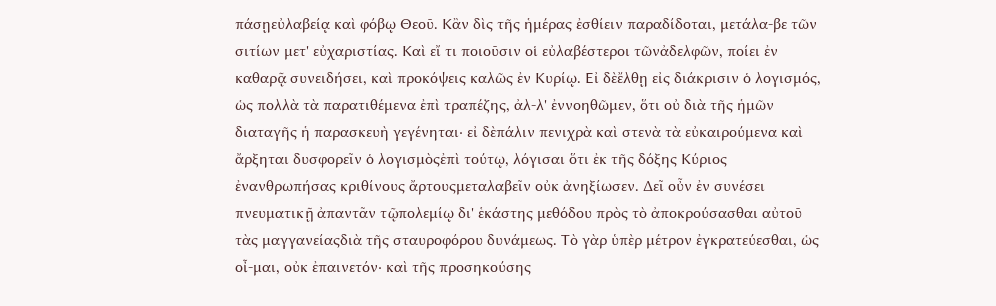πάσῃεὐλαβείᾳ καὶ φόβῳ Θεοῦ. Κἂν δὶς τῆς ἡμέρας ἐσθίειν παραδίδοται, μετάλα-βε τῶν σιτίων μετ' εὐχαριστίας. Καὶ εἴ τι ποιοῦσιν οἱ εὐλαβέστεροι τῶνἀδελφῶν, ποίει ἐν καθαρᾷ συνειδήσει, καὶ προκόψεις καλῶς ἐν Κυρίῳ. Εἰ δὲἔλθῃ εἰς διάκρισιν ὁ λογισμός, ὡς πολλὰ τὰ παρατιθέμενα ἐπὶ τραπέζης, ἀλ-λ' ἐννοηθῶμεν, ὅτι οὐ διὰ τῆς ἡμῶν διαταγῆς ἡ παρασκευὴ γεγένηται· εἰ δὲπάλιν πενιχρὰ καὶ στενὰ τὰ εὐκαιρούμενα καὶ ἄρξηται δυσφορεῖν ὁ λογισμὸςἐπὶ τούτῳ, λόγισαι ὅτι ἐκ τῆς δόξης Κύριος ἐνανθρωπήσας κριθίνους ἄρτουςμεταλαβεῖν οὐκ ἀνηξίωσεν. Δεῖ οὖν ἐν συνέσει πνευματικῇ ἀπαντᾶν τῷπολεμίῳ δι' ἑκάστης μεθόδου πρὸς τὸ ἀποκρούσασθαι αὐτοῦ τὰς μαγγανείαςδιὰ τῆς σταυροφόρου δυνάμεως. Τὸ γὰρ ὑπὲρ μέτρον ἐγκρατεύεσθαι, ὡς οἶ-μαι, οὐκ ἐπαινετόν· καὶ τῆς προσηκούσης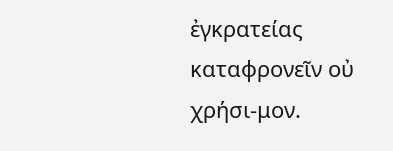ἐγκρατείας καταφρονεῖν οὐ χρήσι-μον.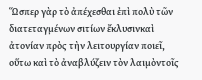Ὥσπερ γὰρ τὸ ἀπέχεσθαι ἐπὶ πολὺ τῶν διατεταγμένων σιτίων ἔκλυσινκαὶ ἀτονίαν πρὸς τὴν λειτουργίαν ποιεῖ, οὕτω καὶ τὸ ἀναβλύζειν τὸν λαιμὸντοῖς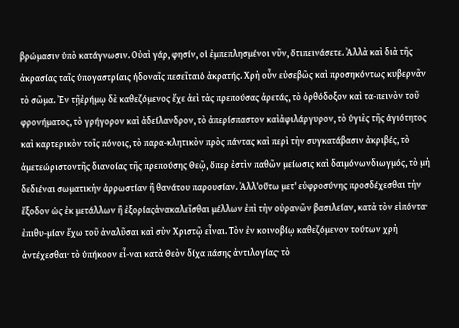βρώμασιν ὑπὸ κατάγνωσιν. Οὐαὶ γάρ, φησίν, οἱ ἐμπεπλησμένοι νῦν, ὅτιπεινάσετε. Ἀλλὰ καὶ διὰ τῆς ἀκρασίας ταῖς ὑπογαστρίαις ἡδοναῖς πεσεῖταιὁ ἀκρατής. Χρὴ οὖν εὐσεβῶς καὶ προσηκόντως κυβερνᾶν τὸ σῶμα. Ἐν τῇἐρήμῳ δὲ καθεζόμενος ἔχε ἀεὶ τὰς πρεπούσας ἀρετάς, τὸ ὀρθόδοξον καὶ τα-πεινὸν τοῦ φρονήματος, τὸ γρήγορον καὶ ἀδείλανδρον, τὸ ἀπερίσπαστον καὶἀφιλάργυρον, τὸ ὑγιὲς τῆς ἁγιότητος καὶ καρτερικὸν τοῖς πόνοις, τὸ παρα-κλητικὸν πρὸς πάντας καὶ περὶ τὴν συγκατάβασιν ἀκριβές, τὸ ἀμετεώριστοντῆς διανοίας τῆς πρεπούσης Θεῷ, ὅπερ ἐστὶν παθῶν μείωσις καὶ δαιμόνωνδιωγμός, τὸ μὴ δεδιέναι σωματικὴν ἀρρωστίαν ἢ θανάτου παρουσίαν. Ἀλλ'οὕτω μετ' εὐφροσύνης προσδέχεσθαι τὴν ἔξοδον ὡς ἐκ μετάλλων ἢ ἐξορίαςἀνακαλεῖσθαι μέλλων ἐπὶ τὴν οὐρανῶν βασιλείαν, κατὰ τὸν εἰπόντα· ἐπιθυ-μίαν ἔχω τοῦ ἀναλῦσαι καὶ σὺν Χριστῷ εἶναι. Τὸν ἐν κοινοβίῳ καθεζόμενον τούτων χρὴ ἀντέχεσθαι· τὸ ὑπήκοον εἶ-ναι κατὰ Θεὸν δίχα πάσης ἀντιλογίας· τὸ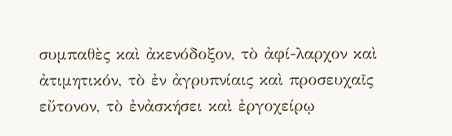συμπαθὲς καὶ ἀκενόδοξον, τὸ ἀφί-λαρχον καὶ ἀτιμητικόν, τὸ ἐν ἀγρυπνίαις καὶ προσευχαῖς εὔτονον, τὸ ἐνἀσκήσει καὶ ἐργοχείρῳ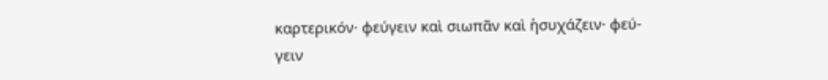καρτερικόν· φεύγειν καὶ σιωπᾶν καὶ ἡσυχάζειν· φεύ-γειν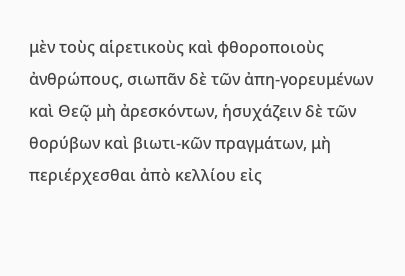μὲν τοὺς αἱρετικοὺς καὶ φθοροποιοὺς ἀνθρώπους, σιωπᾶν δὲ τῶν ἀπη-γορευμένων καὶ Θεῷ μὴ ἀρεσκόντων, ἡσυχάζειν δὲ τῶν θορύβων καὶ βιωτι-κῶν πραγμάτων, μὴ περιέρχεσθαι ἀπὸ κελλίου εἰς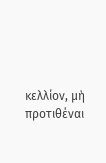κελλίον, μὴ προτιθέναι